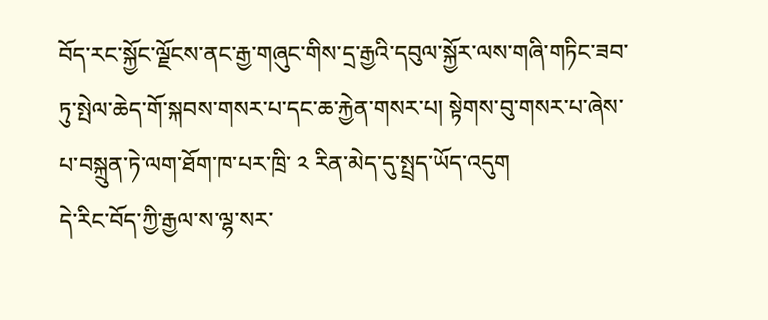བོད་རང་སྐྱོང་ལྗོངས་ནང་རྒྱ་གཞུང་གིས་དྲ་རྒྱའི་དབུལ་སྐྱོར་ལས་གཞི་གཏིང་ཟབ་ཏུ་སྤེལ་ཆེད་གོ་སྐབས་གསར་པ་དང་ཆ་རྐྱེན་གསར་པ། སྟེགས་བུ་གསར་པ་ཞེས་པ་བསྐྲུན་ཏེ་ལག་ཐོག་ཁ་པར་ཁྲི་ ༢ རིན་མེད་དུ་སྤྲད་ཡོད་འདུག
དེ་རིང་བོད་ཀྱི་རྒྱལ་ས་ལྷ་སར་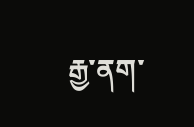རྒྱ་ནག་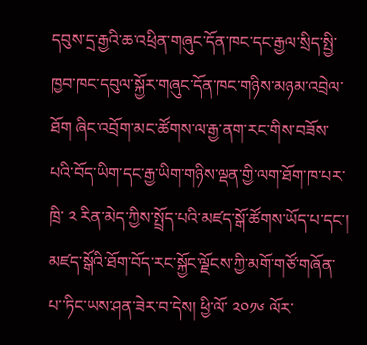དབུས་དྲ་རྒྱའི་ཆ་འཕྲིན་གཞུང་དོན་ཁང་དང་རྒྱལ་སྲིད་སྤྱི་ཁྱབ་ཁང་དབུལ་སྐྱོར་གཞུང་དོན་ཁང་གཉིས་མཉམ་འབྲེལ་ཐོག ཞིང་འབྲོག་མང་ཚོགས་ལ་རྒྱ་ནག་རང་གིས་བཟོས་པའི་བོད་ཡིག་དང་རྒྱ་ཡིག་གཉིས་ལྡན་གྱི་ལག་ཐོག་ཁ་པར་ཁྲི་ ༢ རིན་མེད་ཀྱིས་སྤྲོད་པའི་མཛད་སྒོ་ཚོགས་ཡོད་པ་དང་། མཛད་སྒོའི་ཐོག་བོད་རང་སྐྱོང་ལྗོངས་ཀྱི་མགོ་གཙོ་གཞོན་པ་་ཏིང་ཡས་ཤན་ཟེར་བ་དེས། ཕྱི་ལོ་ ༢༠༡༦ ལོར་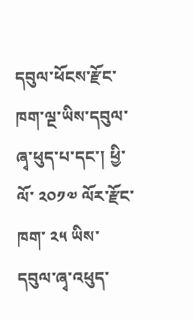དབུལ་ཕོངས་རྫོང་ཁག་ལྔ་ཡིས་དབུལ་ཞྭ་ཕུད་པ་དང་། ཕྱི་ལོ་ ༢༠༡༧ ལོར་རྫོང་ཁག་ ༢༥ ཡིས་དབུལ་ཞྭ་འཕུད་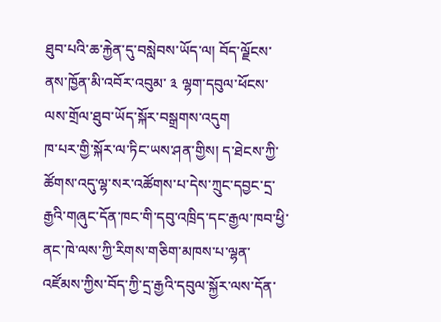ཐུབ་པའི་ཆ་རྐྱེན་དུ་བསླེབས་ཡོད་ལ། བོད་ལྗོངས་ནས་ཁྱོན་མི་འབོར་འབུམ་ ༣ ལྷག་དབུལ་ཕོངས་ལས་གྲོལ་ཐུབ་ཡོད་སྐོར་བསྒྲགས་འདུག
ཁ་པར་གྱི་སྐོར་ལ་ཏིང་ཡས་ཤན་གྱིས། ད་ཐེངས་ཀྱི་ཚོགས་འདུ་ལྷ་སར་འཚོགས་པ་དེས་ཀྲུང་དབྱང་དྲ་རྒྱའི་གཞུང་དོན་ཁང་གི་དབུ་འཁྲིད་དང་རྒྱལ་ཁབ་ཕྱི་ནང་ཁེ་ལས་ཀྱི་རིགས་གཅིག་མཁས་པ་ལྷན་འཛོམས་ཀྱིས་བོད་ཀྱི་དྲ་རྒྱའི་དབུལ་སྐྱོར་ལས་དོན་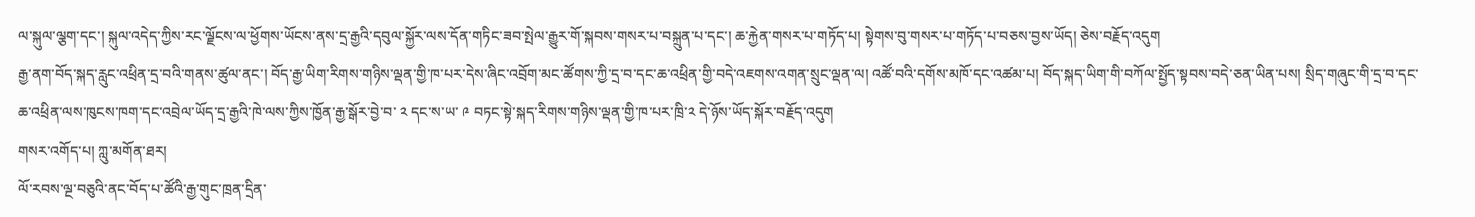ལ་སྐུལ་ལྕག་དང་། སྐུལ་འདེད་ཀྱིས་རང་ལྗོངས་ལ་ཕྱོགས་ཡོངས་ནས་དྲ་རྒྱའི་དབུལ་སྐྱོར་ལས་དོན་གཏིང་ཟབ་སྤེལ་རྒྱུར་གོ་སྐབས་གསར་པ་བསྐྲུན་པ་དང་། ཆ་རྐྱེན་གསར་པ་གཏོད་པ། སྟེགས་བུ་གསར་པ་གཏོད་པ་བཅས་བྱས་ཡོད། ཅེས་བརྗོད་འདུག
རྒྱ་ནག་བོད་སྐད་རླུང་འཕྲིན་དྲ་བའི་གནས་ཚུལ་ནང་། བོད་རྒྱ་ཡིག་རིགས་གཉིས་ལྡན་གྱི་ཁ་པར་དེས་ཞིང་འབྲོག་མང་ཚོགས་ཀྱི་དྲ་བ་དང་ཆ་འཕྲིན་གྱི་བདེ་འཇགས་འགན་སྲུང་ལྡན་ལ། འཚོ་བའི་དགོས་མཁོ་དང་འཚམ་པ། བོད་སྐད་ཡིག་གི་བཀོལ་སྤྱོད་སྟབས་བདེ་ཅན་ཡིན་པས། སྲིད་གཞུང་གི་དྲ་བ་དང་ཆ་འཕྲིན་ལས་ཁུངས་ཁག་དང་འབྲེལ་ཡོད་དྲ་རྒྱའི་ཁེ་ལས་ཀྱིས་ཁྱོན་རྒྱ་སྒོར་བྱེ་བ་ ༢ དང་ས་ཡ་ ༩ བཏང་སྟེ་སྐད་རིགས་གཉིས་ལྡན་གྱི་ཁ་པར་ཁྲི་༢ དེ་ཉོས་ཡོད་སྐོར་བརྗོད་འདུག
གསར་འགོད་པ། ཀླུ་མགོན་ཐར།
ལོ་རབས་ལྔ་བཅུའི་ནང་བོད་པ་ཚོའི་རྒྱ་གུང་ཁྲན་དྲིན་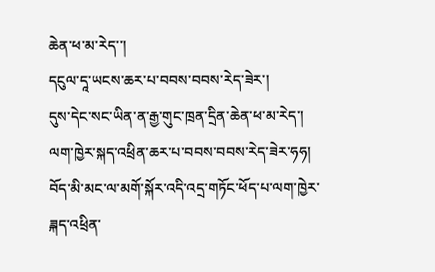ཆེན་ཕ་མ་རེད་་།
དངུལ་དཱ་ཡངས་ཆར་པ་བབས་བབས་རེད་ཟེར་།
དུས་དེང་སང་ཡིན་ན་རྒྱ་གུང་ཁྲན་དྲིན་ཆེན་ཕ་མ་རེད་།
ལག་ཁྱེར་སྐད་འཕྲིན་ཆར་པ་བབས་བབས་རེད་ཟེར་ཧཧ།
བོད་མི་མང་ལ་མགོ་སྐོར་འདི་འདྲ་གཏོང་ཕོད་པ་ལག་ཁྱེར་ཟྐད་འཕྲིན་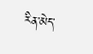རིན་མེད་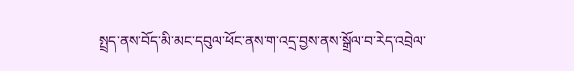སྤྲད་ནས་བོད་མི་མང་དབུལ་ཕོང་ནས་ག་འདྲ་བྱས་ནས་སྒྲོལ་བ་རེད་འབྲེལ་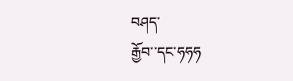བཤད་
རྒྱོབ་་དང་ཧཧཧ